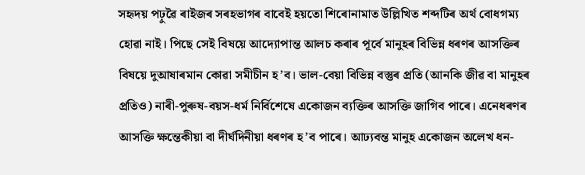সহৃদয় পঢ়ুৱৈ ৰাইজৰ সৰহভাগৰ বাবেই হয়তো শিৰোনামাত উল্লিখিত শব্দটিৰ অৰ্থ বোধগম্য হোৱা নাই। পিছে সেই বিষয়ে আদ্যোপান্ত আলচ কৰাৰ পূৰ্বে মানুহৰ বিভিন্ন ধৰণৰ আসক্তিৰ বিষয়ে দুআষাৰমান কোৱা সমীচীন হ’ব। ভাল-বেয়া বিভিন্ন বস্তুৰ প্ৰতি (আনকি জীৱ বা মানুহৰ প্ৰতিও) নাৰী-পুৰুষ-বয়স-ধৰ্ম নিৰ্বিশেষে একোজন ব্যক্তিৰ আসক্তি জাগিব পাৰে। এনেধৰণৰ আসক্তি ক্ষন্তেকীয়া বা দীৰ্ঘদিনীয়া ধৰণৰ হ’ব পাৰে। আঢ্যবন্ত মানুহ একোজন অলেখ ধন-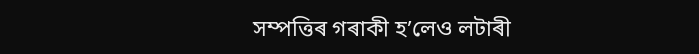সম্পত্তিৰ গৰাকী হ’লেও লটাৰী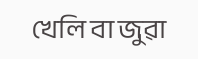খেলি বা জুৱা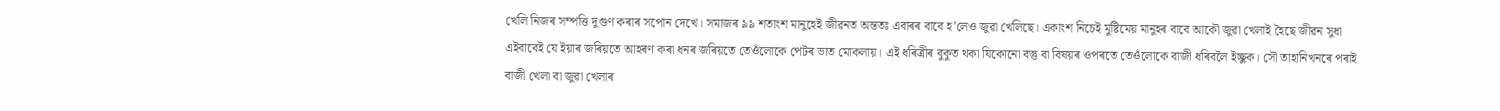খেলি নিজৰ সম্পত্তি দুগুণ কৰাৰ সপোন দেখে। সমাজৰ ৯৯ শতাংশ মানুহেই জীৱনত অন্ততঃ এবাৰৰ বাবে হ’লেও জুৱা খেলিছে। একাংশ নিচেই মুষ্টিমেয় মানুহৰ বাবে আকৌ জুৱা খেলাই হৈছে জীৱন সুধা এইবাবেই যে ইয়াৰ জৰিয়তে আহৰণ কৰা ধনৰ জৰিয়তে তেওঁলোকে পেটৰ ভাত মোকলায়। এই ধৰিত্ৰীৰ বুকুত থকা যিকোনো বস্তু বা বিষয়ৰ ওপৰতে তেওঁলোকে বাজী ধৰিবলৈ ইচ্ছুক। সৌ তাহানিখনৰে পৰাই বাজী খেলা বা জুৱা খেলাৰ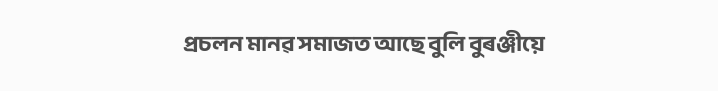প্ৰচলন মানৱ সমাজত আছে বুলি বুৰঞ্জীয়ে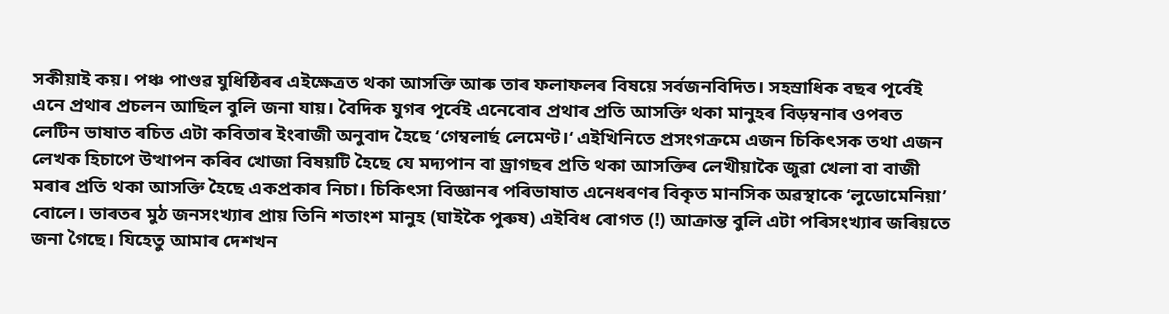সকীয়াই কয়। পঞ্চ পাণ্ডৱ যুধিষ্ঠিৰৰ এইক্ষেত্ৰত থকা আসক্তি আৰু তাৰ ফলাফলৰ বিষয়ে সৰ্বজনবিদিত। সহস্ৰাধিক বছৰ পূৰ্বেই এনে প্ৰথাৰ প্ৰচলন আছিল বুলি জনা যায়। বৈদিক যুগৰ পূৰ্বেই এনেবোৰ প্ৰথাৰ প্ৰতি আসক্তি থকা মানুহৰ বিড়ম্বনাৰ ওপৰত লেটিন ভাষাত ৰচিত এটা কবিতাৰ ইংৰাজী অনুবাদ হৈছে ‘গেম্বলাৰ্ছ লেমেণ্ট।‘ এইখিনিতে প্ৰসংগক্ৰমে এজন চিকিৎসক তথা এজন লেখক হিচাপে উত্থাপন কৰিব খোজা বিষয়টি হৈছে যে মদ্যপান বা ড্ৰাগছৰ প্ৰতি থকা আসক্তিৰ লেখীয়াকৈ জুৱা খেলা বা বাজী মৰাৰ প্ৰতি থকা আসক্তি হৈছে একপ্ৰকাৰ নিচা। চিকিৎসা বিজ্ঞানৰ পৰিভাষাত এনেধৰণৰ বিকৃত মানসিক অৱস্থাকে ‘লুডোমেনিয়া’ বোলে। ভাৰতৰ মুঠ জনসংখ্যাৰ প্ৰায় তিনি শতাংশ মানুহ (ঘাইকৈ পুৰুষ) এইবিধ ৰোগত (!) আক্ৰান্ত বুলি এটা পৰিসংখ্যাৰ জৰিয়তে জনা গৈছে। যিহেতু আমাৰ দেশখন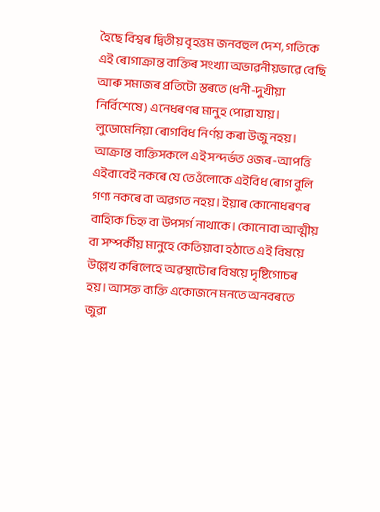হৈছে বিশ্বৰ দ্বিতীয় বৃহত্তম জনবহুল দেশ, গতিকে এই ৰোগাক্ৰান্ত ব্যক্তিৰ সংখ্যা অভাৱনীয়ভাৱে বেছি আৰু সমাজৰ প্ৰতিটো স্তৰতে (ধনী-দুখীয়া নিৰ্বিশেষে) এনেধৰণৰ মানুহ পোৱা যায়। লুডোমেনিয়া ৰোগবিধ নিৰ্ণয় কৰা উজু নহয়। আক্ৰান্ত ব্যক্তিসকলে এই সন্দৰ্ভত ওজৰ-আপত্তি এইবাবেই নকৰে যে তেওঁলোকে এইবিধ ৰোগ বুলি গণ্য নকৰে বা অৱগত নহয়। ইয়াৰ কোনোধৰণৰ বাহ্যিক চিহ্ন বা উপসৰ্গ নাথাকে। কোনোবা আত্মীয় বা সম্পৰ্কীয় মানুহে কেতিয়াবা হঠাতে এই বিষয়ে উল্লেখ কৰিলেহে অৱস্থাটোৰ বিষয়ে দৃষ্টিগোচৰ হয়। আসক্ত ব্যক্তি একোজনে মনতে অনবৰতে জুৱা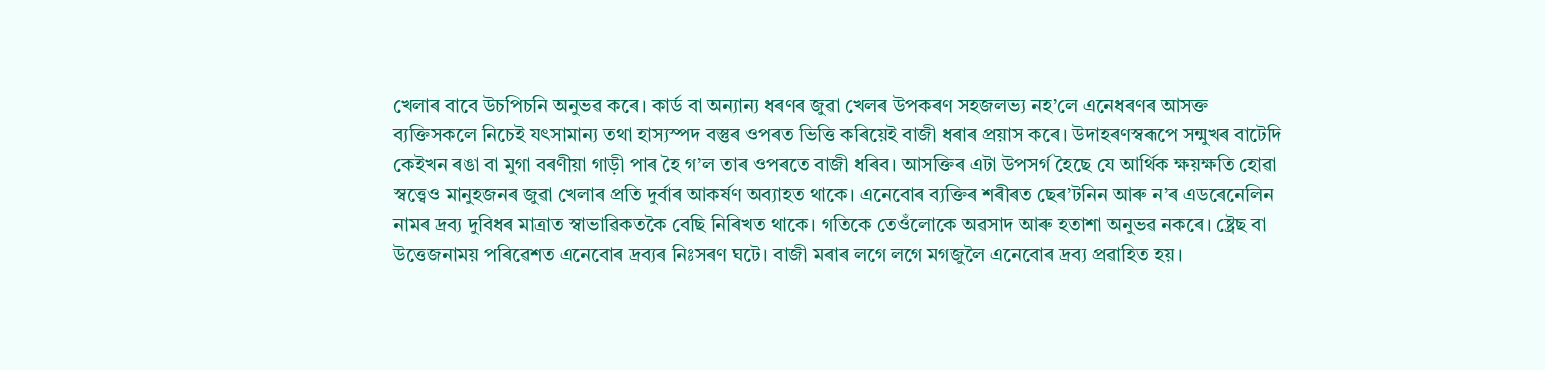খেলাৰ বাবে উচপিচনি অনুভৱ কৰে। কাৰ্ড বা অন্যান্য ধৰণৰ জুৱা খেলৰ উপকৰণ সহজলভ্য নহ’লে এনেধৰণৰ আসক্ত ব্যক্তিসকলে নিচেই যৎসামান্য তথা হাস্যস্পদ বস্তুৰ ওপৰত ভিত্তি কৰিয়েই বাজী ধৰাৰ প্ৰয়াস কৰে। উদাহৰণস্বৰূপে সন্মুখৰ বাটেদি কেইখন ৰঙা বা মুগা বৰণীয়া গাড়ী পাৰ হৈ গ’ল তাৰ ওপৰতে বাজী ধৰিব। আসক্তিৰ এটা উপসৰ্গ হৈছে যে আৰ্থিক ক্ষয়ক্ষতি হোৱা স্বত্ত্বেও মানুহজনৰ জুৱা খেলাৰ প্ৰতি দুৰ্বাৰ আকৰ্ষণ অব্যাহত থাকে। এনেবোৰ ব্যক্তিৰ শৰীৰত ছেৰ’টনিন আৰু ন’ৰ এডৰেনেলিন নামৰ দ্ৰব্য দুবিধৰ মাত্ৰাত স্বাভাৱিকতকৈ বেছি নিৰিখত থাকে। গতিকে তেওঁলোকে অৱসাদ আৰু হতাশা অনুভৱ নকৰে। ষ্ট্ৰেছ বা উত্তেজনাময় পৰিৱেশত এনেবোৰ দ্ৰব্যৰ নিঃসৰণ ঘটে। বাজী মৰাৰ লগে লগে মগজুলৈ এনেবোৰ দ্ৰব্য প্ৰৱাহিত হয়।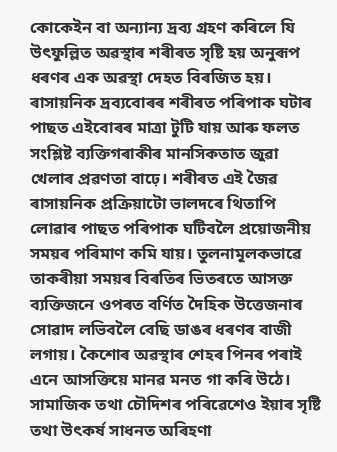কোকেইন বা অন্যান্য দ্ৰব্য গ্ৰহণ কৰিলে যি উৎফুল্লিত অৱস্থাৰ শৰীৰত সৃষ্টি হয় অনুৰূপ ধৰণৰ এক অৱস্থা দেহত বিৰজিত হয়। ৰাসায়নিক দ্ৰব্যবোৰৰ শৰীৰত পৰিপাক ঘটাৰ পাছত এইবোৰৰ মাত্ৰা টুটি যায় আৰু ফলত সংশ্লিষ্ট ব্যক্তিগৰাকীৰ মানসিকতাত জুৱা খেলাৰ প্ৰৱণতা বাঢ়ে। শৰীৰত এই জৈৱ ৰাসায়নিক প্ৰক্ৰিয়াটো ভালদৰে থিতাপি লোৱাৰ পাছত পৰিপাক ঘটিবলৈ প্ৰয়োজনীয় সময়ৰ পৰিমাণ কমি যায়। তুলনামূলকভাৱে তাকৰীয়া সময়ৰ বিৰতিৰ ভিতৰতে আসক্ত ব্যক্তিজনে ওপৰত বৰ্ণিত দৈহিক উত্তেজনাৰ সোৱাদ লভিবলৈ বেছি ডাঙৰ ধৰণৰ বাজী লগায়। কৈশোৰ অৱস্থাৰ শেহৰ পিনৰ পৰাই এনে আসক্তিয়ে মানৱ মনত গা কৰি উঠে। সামাজিক তথা চৌদিশৰ পৰিৱেশেও ইয়াৰ সৃষ্টি তথা উৎকৰ্ষ সাধনত অৰিহণা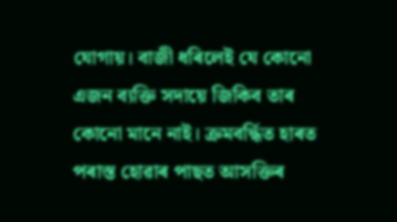যোগায়। বাজী ধৰিলেই যে কোনো এজন ব্যক্তি সদায়ে জিকিব তাৰ কোনো মানে নাই। ক্ৰমবৰ্দ্ধিত হাৰত পৰাস্ত হোৱাৰ পাছত আসক্তিৰ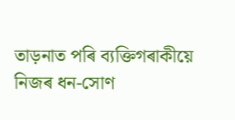তাড়নাত পৰি ব্যক্তিগৰাকীয়ে নিজৰ ধন-সোণ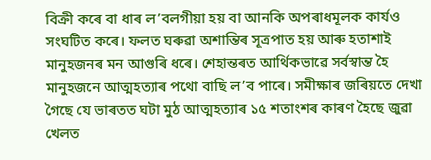বিক্ৰী কৰে বা ধাৰ ল’বলগীয়া হয় বা আনকি অপৰাধমূলক কাৰ্যও সংঘটিত কৰে। ফলত ঘৰুৱা অশান্তিৰ সূত্ৰপাত হয় আৰু হতাশাই মানুহজনৰ মন আগুৰি ধৰে। শেহান্তৰত আৰ্থিকভাৱে সৰ্বস্বান্ত হৈ মানুহজনে আত্মহত্যাৰ পথো বাছি ল’ব পাৰে। সমীক্ষাৰ জৰিয়তে দেখা গৈছে যে ভাৰতত ঘটা মুঠ আত্মহত্যাৰ ১৫ শতাংশৰ কাৰণ হৈছে জুৱা খেলত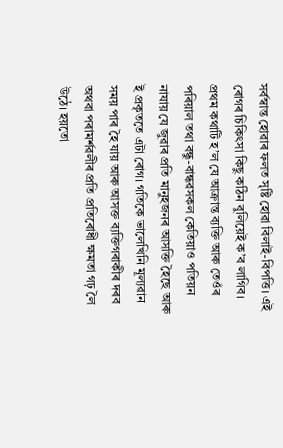সৰ্বস্বান্ত হোৱাৰ ফলত সৃষ্টি হোৱা বিলাই-বিপত্তি। এই ৰোগৰ চিকিৎসা কিছু কঠিন বুলিয়েই ক’ব লাগিব। প্ৰথম কথাটি হ’ল যে আক্ৰান্ত ব্যক্তি আৰু তেওঁৰ পৰিয়াল তথা বন্ধু-বান্ধৱসকল কেতিয়াও পতিয়ন নাযায় যে জুৱাৰ প্ৰতি মানুহজনৰ আসক্তি হৈছে আৰু ই প্ৰকৃততে এটা ৰোগ। গতিকে ভালেখিনি মূল্যৱান সময় পাৰ হৈ যায় আৰু আসক্ত ব্যক্তিগৰাকীৰ দৰব অথবা পৰামৰ্শৱলীৰ প্ৰতি প্ৰতিৰোধী ক্ষমতা গঢ় লৈ উঠে। হয়তো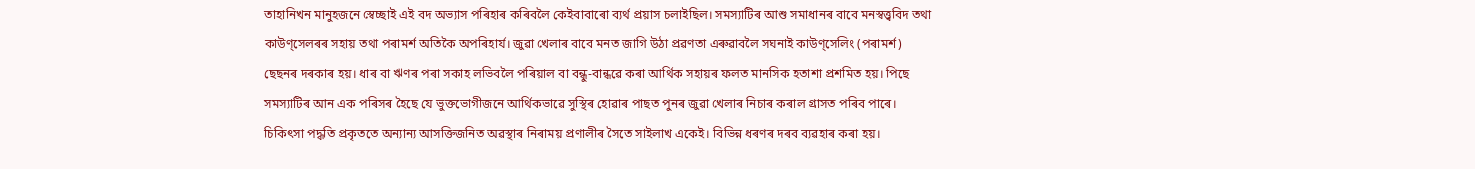তাহানিখন মানুহজনে স্বেচ্ছাই এই বদ অভ্যাস পৰিহাৰ কৰিবলৈ কেইবাবাৰো ব্যৰ্থ প্ৰয়াস চলাইছিল। সমস্যাটিৰ আশু সমাধানৰ বাবে মনস্বত্ত্ববিদ তথা কাউণ্সেলৰৰ সহায় তথা পৰামৰ্শ অতিকৈ অপৰিহাৰ্য। জুৱা খেলাৰ বাবে মনত জাগি উঠা প্ৰৱণতা এৰুৱাবলৈ সঘনাই কাউণ্সেলিং (পৰামৰ্শ) ছেছনৰ দৰকাৰ হয়। ধাৰ বা ঋণৰ পৰা সকাহ লভিবলৈ পৰিয়াল বা বন্ধু-বান্ধৱে কৰা আৰ্থিক সহায়ৰ ফলত মানসিক হতাশা প্ৰশমিত হয়। পিছে সমস্যাটিৰ আন এক পৰিসৰ হৈছে যে ভুক্তভোগীজনে আৰ্থিকভাৱে সুস্থিৰ হোৱাৰ পাছত পুনৰ জুৱা খেলাৰ নিচাৰ কৰাল গ্ৰাসত পৰিব পাৰে। চিকিৎসা পদ্ধতি প্ৰকৃততে অন্যান্য আসক্তিজনিত অৱস্থাৰ নিৰাময় প্ৰণালীৰ সৈতে সাইলাখ একেই। বিভিন্ন ধৰণৰ দৰব ব্যৱহাৰ কৰা হয়।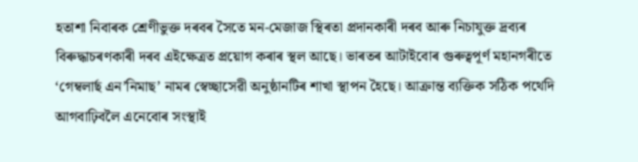হতাশা নিবাৰক শ্ৰেণীভুক্ত দৰবৰ সৈতে মন-মেজাজ স্থিৰতা প্ৰদানকাৰী দৰব আৰু নিচাযুক্ত দ্ৰব্যৰ বিৰুদ্ধাচৰণকাৰী দৰব এইক্ষেত্ৰত প্ৰয়োগ কৰাৰ স্থল আছে। ভাৰতৰ আটাইবোৰ গুৰুত্বপূৰ্ণ মহানগৰীতে ‘গেম্বলাৰ্ছ এন’নিমাছ’ নামৰ স্বেচ্ছাসেৱী অনুষ্ঠানটিৰ শাখা স্থাপন হৈছে। আক্ৰান্ত ব্যক্তিক সঠিক পথেদি আগবাঢ়িবলৈ এনেবোৰ সংস্থাই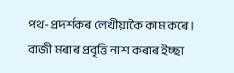পথ-প্ৰদৰ্শকৰ লেখীয়াকৈ কাম কৰে। বাজী মৰাৰ প্ৰবৃত্তি নাশ কৰাৰ ইচ্ছা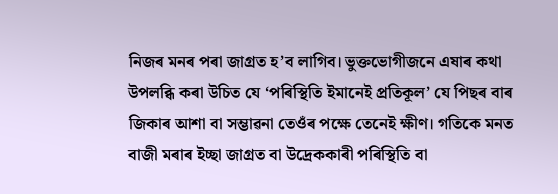নিজৰ মনৰ পৰা জাগ্ৰত হ’ব লাগিব। ভুক্তভোগীজনে এষাৰ কথা উপলব্ধি কৰা উচিত যে ‘পৰিস্থিতি ইমানেই প্ৰতিকূল’ যে পিছৰ বাৰ জিকাৰ আশা বা সম্ভাৱনা তেওঁৰ পক্ষে তেনেই ক্ষীণ। গতিকে মনত বাজী মৰাৰ ইচ্ছা জাগ্ৰত বা উদ্ৰেককাৰী পৰিস্থিতি বা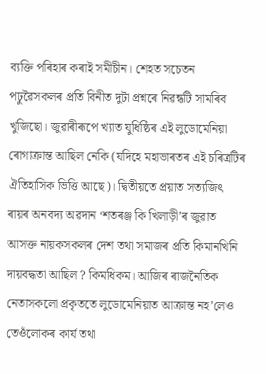ব্যক্তি পৰিহাৰ কৰাই সমীচীন। শেহত সচেতন পঢ়ুৱৈসকলৰ প্ৰতি বিনীত দুটা প্ৰশ্নৰে নিৱন্ধটি সামৰিব খুজিছো। জুৱাৰীৰূপে খ্যাত যুধিষ্ঠিৰ এই লুডোমেনিয়া ৰোগাক্ৰান্ত আছিল নেকি (যদিহে মহাভাৰতৰ এই চৰিত্ৰটিৰ ঐতিহাসিক ভিত্তি আছে)। দ্বিতীয়তে প্ৰয়াত সত্যজিৎ ৰায়ৰ অনবদ্য অৱদান ‘শতৰঞ্জ কি খিলাড়ী’ৰ জুৱাত আসক্ত নায়কসকলৰ দেশ তথা সমাজৰ প্ৰতি কিমানখিনি দায়বদ্ধতা আছিল ? কিমধিকম। আজিৰ ৰাজনৈতিক নেতাসকলো প্ৰকৃততে লুডোমেনিয়াত আক্ৰান্ত নহ’লেও তেওঁলোকৰ কাৰ্য তথা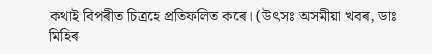কথাই বিপৰীত চিত্ৰহে প্ৰতিফলিত কৰে। (উৎসঃ অসমীয়া খবৰ, ডাঃ মিহিৰ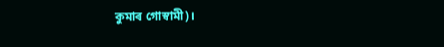কুমাৰ গোস্বামী)।